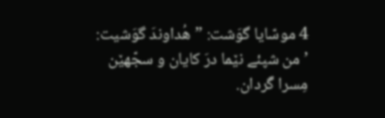4 موسّایا گوَشت: ”هُداوندَ گوَشیت: ’من شپئے نێما درَ کایان و سجّهێن مِسرا گَردان.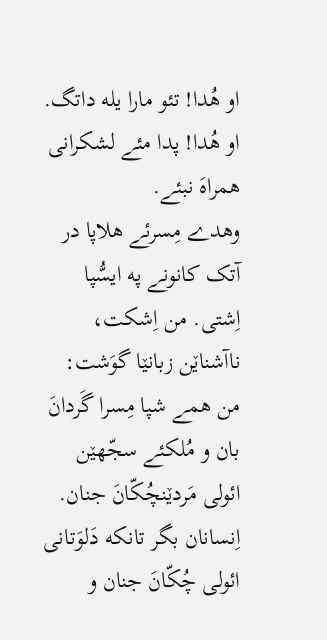او هُدا! تئو مارا یله داتگ. او هُدا! پدا مئے لشکرانی همراهَ نبئے.
وهدے مِسرئے هلاپا در آتک کانونے په ایسُّپا اِشتی. من اِشکت، ناآشناێن زبانێا گوَشت:
من همے شپا مِسرا گَردانَ بان و مُلکئے سجّهێن ائولی مَردێنچُکّانَ جنان. اِنسانان بگر تانکه دَلوَتانی ائولی چُکّانَ جنان و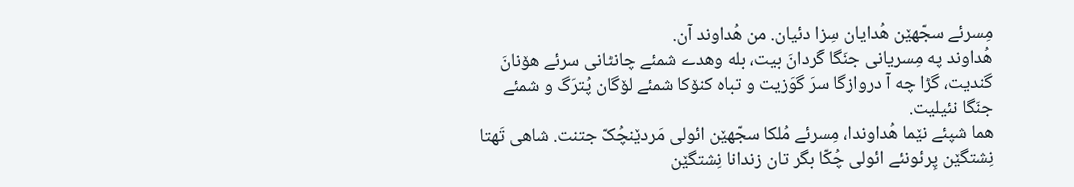مِسرئے سجّهێن هُدایان سِزا دئیان. من هُداوند آن.
هُداوند په مِسریانی جنَگا گَردانَ بیت، بله وهدے شمئے چانٹانی سرئے هۆنانَ گندیت، گڑا چه آ دروازگا سرَ گوَزیت و تباه کنۆکا شمئے لۆگان پُترَگ و شمئے جنَگا نئیلیت.
هما شپئے نێما هُداوندا، مِسرئے مُلکا سجّهێن ائولی مَردێنچُکّ جتنت. شاهی تَهتا نِشتگێن پِرئونئے ائولی چُکّا بگر تان زندانا نِشتگێن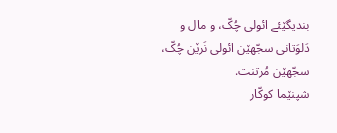بندیگێئے ائولی چُکّ، و مال و دَلوَتانی سجّهێن ائولی نَرێن چُکّ، سجّهێن مُرتنت.
شپنێما کوکّار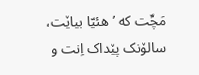مَچِّت که ’هئیّا بیاێت، سالۆنک پێداک اِنت و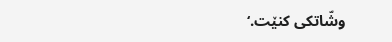وشّاتکی کنێت.‘